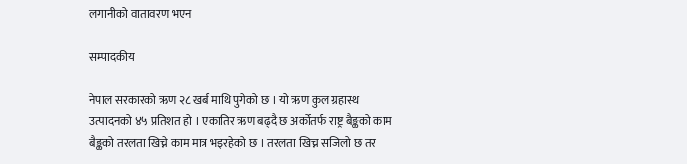लगानीको वातावरण भएन

सम्पादकीय

नेपाल सरकारको ऋण २८ खर्ब माथि पुगेको छ । यो ऋण कुल ग्रहास्थ उत्पादनको ४५ प्रतिशत हो । एकातिर ऋण बढ्दै छ अर्कोतर्फ राष्ट्र बैङ्कको काम बैङ्कको तरलता खिच्ने काम मात्र भइरहेको छ । तरलता खिच्न सजिलो छ तर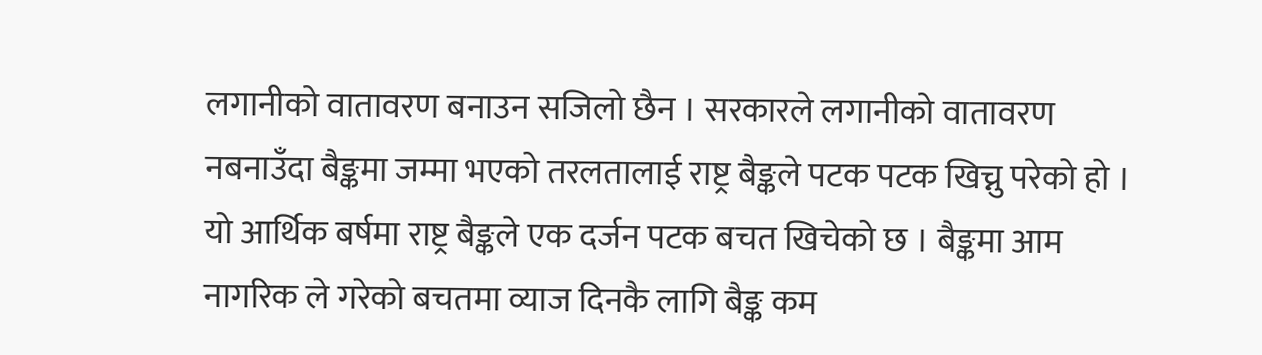लगानीको वातावरण बनाउन सजिलो छैन । सरकारले लगानीको वातावरण नबनाउँदा बैङ्कमा जम्मा भएको तरलतालाई राष्ट्र बैङ्कले पटक पटक खिच्नु परेको हो । यो आर्थिक बर्षमा राष्ट्र बैङ्कले एक दर्जन पटक बचत खिचेको छ । बैङ्कमा आम नागरिक ले गरेको बचतमा व्याज दिनकै लागि बैङ्क कम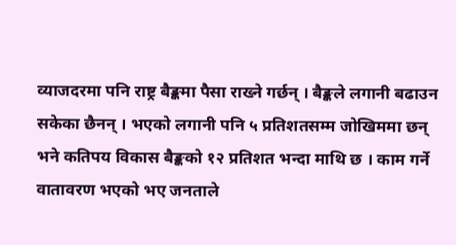व्याजदरमा पनि राष्ट्र बैङ्कमा पैसा राख्ने गर्छन् । बैङ्कले लगानी बढाउन सकेका छैनन् । भएको लगानी पनि ५ प्रतिशतसम्म जोखिममा छन् भने कतिपय विकास बैङ्कको १२ प्रतिशत भन्दा माथि छ । काम गर्ने वातावरण भएको भए जनताले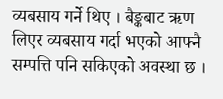व्यबसाय गर्ने थिए । बैङ्कबाट ऋण लिएर व्यबसाय गर्दा भएको आफ्नै सम्पत्ति पनि सकिएको अवस्था छ ।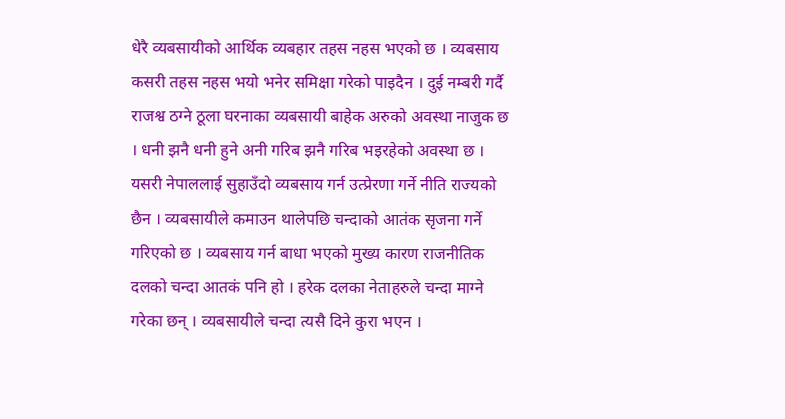धेरै व्यबसायीको आर्थिक व्यबहार तहस नहस भएको छ । व्यबसाय कसरी तहस नहस भयो भनेर समिक्षा गरेको पाइदैन । दुई नम्बरी गर्दै राजश्व ठग्ने ठूला घरनाका व्यबसायी बाहेक अरुको अवस्था नाजुक छ । धनी झनै धनी हुने अनी गरिब झनै गरिब भइरहेको अवस्था छ । यसरी नेपाललाई सुहाउँदो व्यबसाय गर्न उत्प्रेरणा गर्ने नीति राज्यको छैन । व्यबसायीले कमाउन थालेपछि चन्दाको आतंक सृजना गर्ने गरिएको छ । व्यबसाय गर्न बाधा भएको मुख्य कारण राजनीतिक दलको चन्दा आतकं पनि हो । हरेक दलका नेताहरुले चन्दा माग्ने गरेका छन् । व्यबसायीले चन्दा त्यसै दिने कुरा भएन ।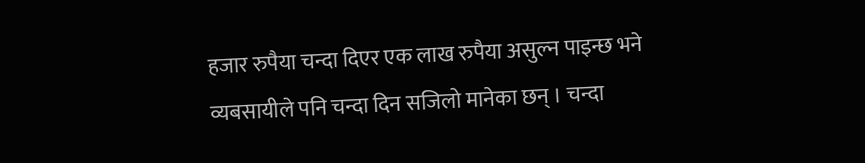हजार रुपैया चन्दा दिएर एक लाख रुपैया असुल्न पाइन्छ भने व्यबसायीले पनि चन्दा दिन सजिलो मानेका छन् । चन्दा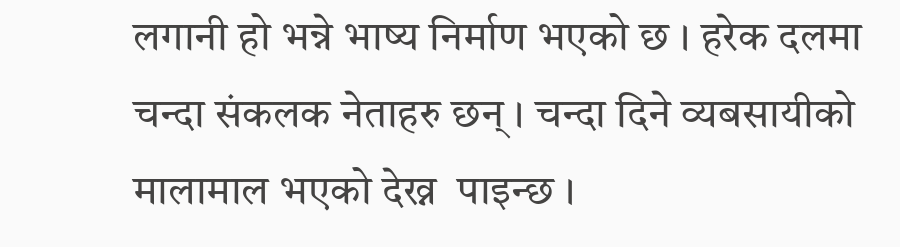लगानी हो भन्ने भाष्य निर्माण भएको छ । हरेक दलमा चन्दा संकलक नेताहरु छन् । चन्दा दिने व्यबसायीको मालामाल भएको देख्न  पाइन्छ ।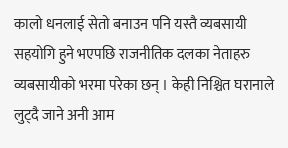कालो धनलाई सेतो बनाउन पनि यस्तै व्यबसायी सहयोगि हुने भएपछि राजनीतिक दलका नेताहरु व्यबसायीको भरमा परेका छन् । केही निश्चित घरानाले लुट्दै जाने अनी आम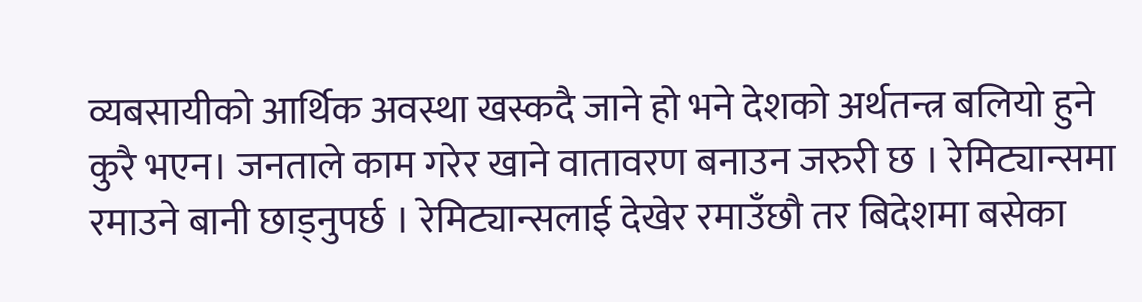व्यबसायीको आर्थिक अवस्था खस्कदै जाने हो भने देशको अर्थतन्त्र बलियो हुने कुरै भएन। जनताले काम गरेर खाने वातावरण बनाउन जरुरी छ । रेमिट्यान्समा रमाउने बानी छाड्नुपर्छ । रेमिट्यान्सलाई देखेर रमाउँछौ तर बिदेशमा बसेका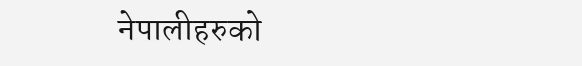नेपालीहरुको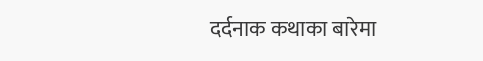दर्दनाक कथाका बारेमा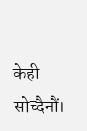केही सोच्दैनौं।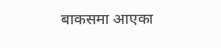बाकसमा आएका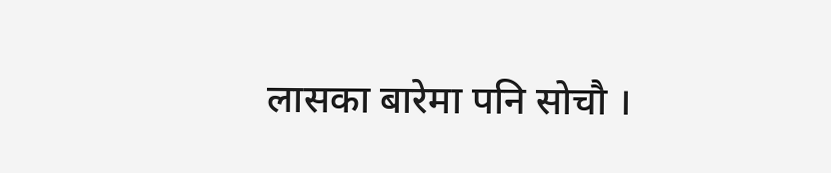लासका बारेमा पनि सोचौ ।